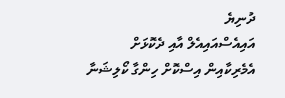ދުނިޔެ
އައިއެސްއައިއެލް އާއި ދެކޮޅަށް އެމެރިކާއިން އިސްކޮށް ހިންގާ ކޯލިޝަނާ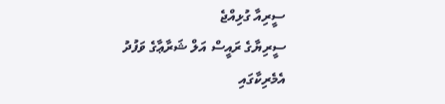ސީރިއާ ގުޅިއްޖެ
ސީރިޔާގެ ރައީސް އަލް ޝަރާޢާގެ ވަފުދު އެމެރިކާގައި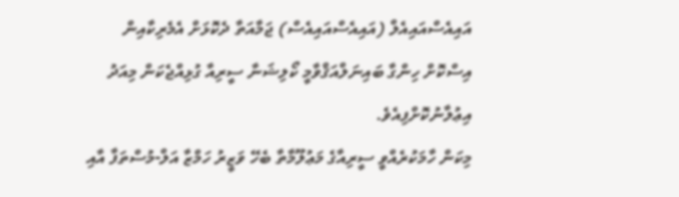އައިއެސްއައިއެލް (އައިއެސްއައިއެސް) ޖަމާއަތާ ދެކޮޅަށް އެމެރިކާއިން އިސްކޮށް ހިންގާ ބައިނަލްއަޤްވާމީ ކޯލިޝަނާ ސީރިއާ ގުޅިއްޖެކަން މިއަދު އިޢުލާނުކޮށްފިއެވެ.
މިކަން ހާމަކުރެއްވީ ސީރިއާގެ މަޢުލޫމާތާ ބެހޭ ވަޒީރު ހަމްޒާ އަލް-މުސްތަފާ އާއި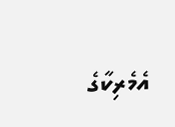އެމެރިކާގެ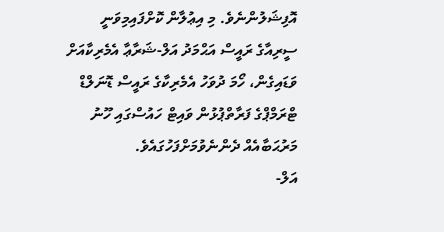އޮފިޝަލުންނެވެ. މި އިޢުލާން ކޮށްފައިމިވަނީ ސީރިއާގެ ރައީސް އަޙްމަދު އަލް-ޝަރާޢާ އެމެރިކާއަށް ވަޑައިގެން، ހޯމަ ދުވަހު އެމެރިކާގެ ރައީސް ޑޮނަލްޑް ޓްރަމްޕްގެ ފަރާތްޕުޅުން ވައިޓް ހައުސްގައި ހޫނު މަރުޙަބާއެއް ދެންނެވުމަށްފަހުގައެވެ.
އަލް-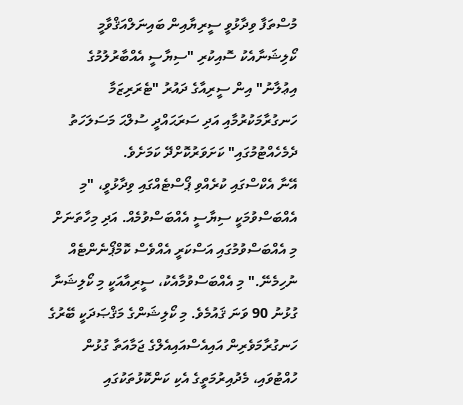މުސްތަފާ ވިދާޅުވީ ސީރިޔާއިން ބައިނަލްއަޤްވާމީ ކޯލިޝަނާއެކު ސޮއިކުރި "ސިޔާސީ އެއްބާރުލުމުގެ އިޢުލާނު" އިން ސީރިއާގެ ދައުރު "ޓެރަރިޒަމާ ހަނގުރާމަކުރުމާއި އަދި ސަރަޙައްދީ ސުލްޙަ މަސަލަހަތު ދެމެހެއްޓުމުގައި" ކަށަވަރުކޮށްދޭ ކަމަށެވެ.
އޭނާ އެކްސްގައި ކުރެއްވި ޕޯސްޓެއްގައި ވިދާޅުވީ، "މި އެއްބަސްވުމަކީ ސިޔާސީ އެއްބަސްވުމެއް. އަދި މިހާތަނަށް މި އެއްބަސްވުމުގައި އަސްކަރީ އެއްވެސް ކޮމްޕޯނެންޓެއް ނުހިމެނޭ." މި އެއްބަސްވުމާއެކު، ސީރިއާއަކީ މި ކޯލިޝަނާ ގުޅުނު 90 ވަނަ ޤައުމެވެ. މި ކޯލިޝަންގެ މަޤްޞަދަކީ ބޭރުގެ ހަނގުރާމަވެރިން އައިއެސްއައިއެލްގެ ޖަމާއަތާ ގުޅުން ހުއްޓުވައި، މެދުއިރުމަތީގެ އެކި ކަންކޮޅުތަކުގައި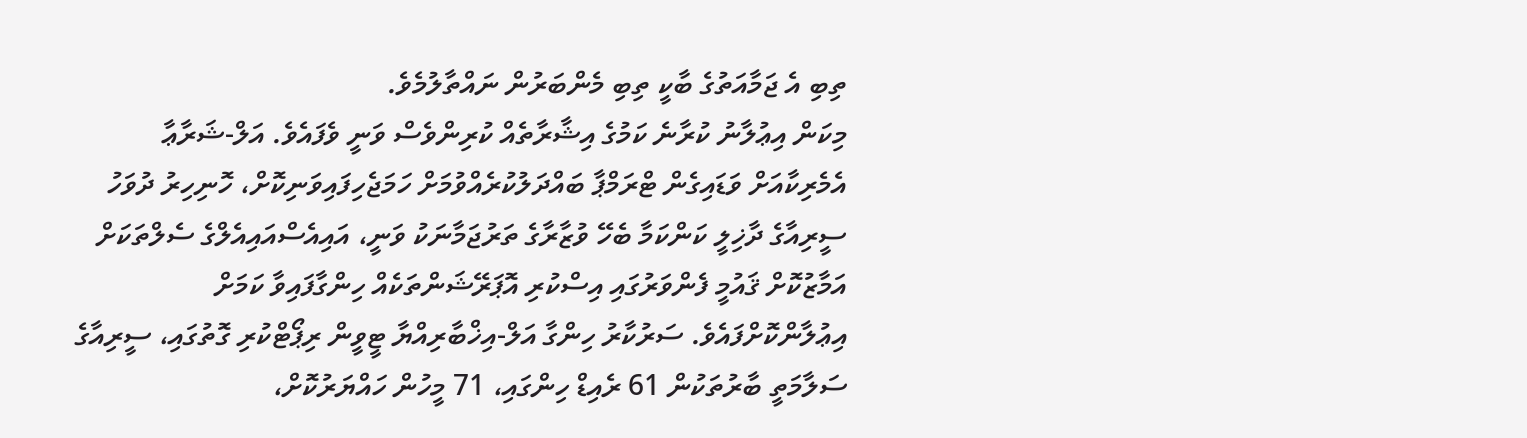ތިބި އެ ޖަމާއަތުގެ ބާކީ ތިބި މެންބަރުން ނައްތާލުމެވެ.
މިކަން އިޢުލާނު ކުރާނެ ކަމުގެ އިޝާރާތެއް ކުރިންވެސް ވަނީ ވެފައެވެ. އަލް-ޝަރާޢާ އެމެރިކާއަށް ވަޑައިގެން ޓްރަމްޕާ ބައްދަލުކުރެއްވުމަށް ހަމަޖެހިފައިވަނިކޮށް، ހޮނިހިރު ދުވަހު ސީރިއާގެ ދާޚިލީ ކަންކަމާ ބެހޭ ވުޒާރާގެ ތަރުޖަމާނަކު ވަނީ، އައިއެސްއައިއެލްގެ ސެލްތަކަށް އަމާޒުކޮށް ޤައުމީ ފެންވަރުގައި އިސްކުރި އޮޕަރޭޝަންތަކެއް ހިންގާފައިވާ ކަމަށް އިޢުލާންކޮށްފައެވެ. ސަރުކާރު ހިންގާ އަލް-އިޚްބާރިއްޔާ ޓީވީން ރިޕޯޓްކުރި ގޮތުގައި، ސީރިއާގެ ސަލާމަތީ ބާރުތަކުން 61 ރެއިޑް ހިންގައި، 71 މީހުން ހައްޔަރުކޮށް،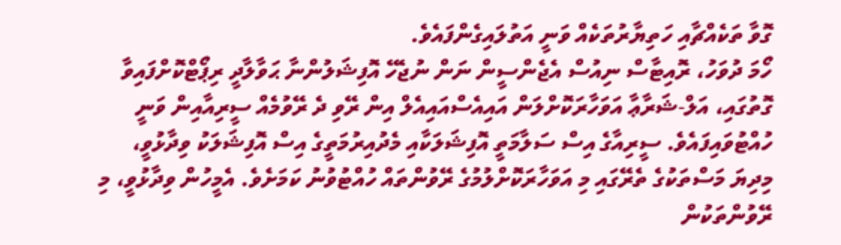ގޮވާ ތަކެއްޗާއި ހަތިޔާރުތަކެއް ވަނީ އަތުލައިގެންފައެވެ.
ހޯމަ ދުވަހު، ރޮއިޓާސް ނިއުސް އެޖެންސީން ނަން ނުޖެހޭ އޮފިޝަލުންނާ ޙަވާލާދީ ރިޕޯޓްކޮށްފައިވާ ގޮތުގައި، އަލް-ޝަރާޢާ އަވަހާރަކޮށްލަން އައިއެސްއައިއެލް އިން ރޭވި ދެ ރޭވުމެއް ސީރިއާއިން ވަނީ ހުއްޓުވައިފައެވެ. ސީރިއާގެ އިސް ސަލާމަތީ އޮފިޝަލަކާއި މެދުއިރުމަތީގެ އިސް އޮފިޝަލަކު ވިދާޅުވީ، މިދިޔަ މަސްތަކުގެ ތެރޭގައި މި އަވަހާރަކޮށްލުމުގެ ރޭވުންތައް ހުއްޓުވުނު ކަމަށެވެ. އެމީހުން ވިދާޅުވީ، މި ރޭވުންތަކުން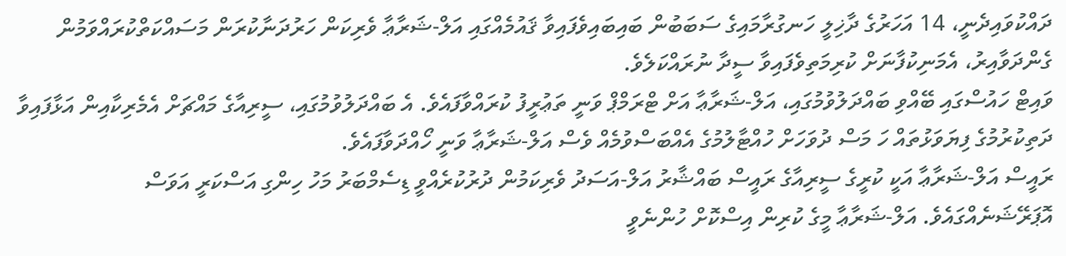ދައްކުވައިދެނީ، 14 އަހަރުގެ ދާޚިލީ ހަނގުރާމައިގެ ސަބަބުން ބައިބައިވެފައިވާ ޤައުމެއްގައި އަލް-ޝަރާޢާ ވެރިކަން ހަރުދަނާކުރަން މަސައްކަތްކުރައްވަމުން ގެންދަވާއިރު، އެމަނިކުފާނަށް ކުރިމަތިވެފައިވާ ސީދާ ނުރައްކަލެވެ.
ވައިޓް ހައުސްގައި ބޭއްވި ބައްދަލުވުމުގައި، އަލް-ޝަރާޢާ އަށް ޓްރަމްޕް ވަނީ ތަޢުރީފު ކުރައްވާފައެވެ. އެ ބައްދަލުވުމުގައި، ސީރިއާގެ މައްޗަށް އެމެރިކާއިން އަޅާފައިވާ ދަތިކުރުމުގެ ފިޔަވަޅުތައް ހަ މަސް ދުވަހަށް ހުއްޓާލުމުގެ އެއްބަސްވުމެއް ވެސް އަލް-ޝަރާޢާ ވަނީ ހޯއްދަވާފައެވެ.
ރައީސް އަލް-ޝަރާޢާ އަކީ ކުރީގެ ސީރިއާގެ ރައީސް ބައްޝާރު އަލް-އަސަދު ވެރިކަމުން ދުރުކުރެއްވީ ޑިސެމްބަރު މަހު ހިންގި އަސްކަރީ އަވަސް އޮޕަރޭޝަނެއްގައެވެ. އަލް-ޝަރާޢާ މީގެ ކުރިން އިސްކޮށް ހުންނެވީ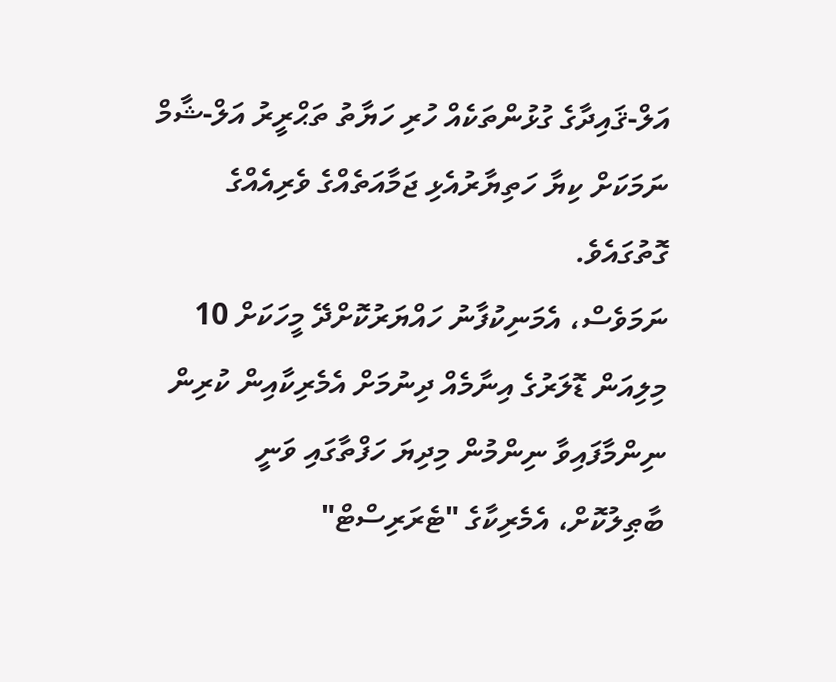އަލް-ޤައިދާގެ ގުޅުންތަކެއް ހުރި ހަޔާތު ތަޙްރީރު އަލް-ޝާމް ނަމަކަށް ކިޔާ ހަތިޔާރުއެޅި ޖަމާއަތެއްގެ ވެރިއެއްގެ ގޮތުގައެވެ.
ނަމަވެސް، އެމަނިކުފާނު ހައްޔަރުކޮށްދޭ މީހަކަށް 10 މިލިއަން ޑޮލަރުގެ އިނާމެއް ދިނުމަށް އެމެރިކާއިން ކުރިން ނިންމާފައިވާ ނިންމުން މިދިޔަ ހަފްތާގައި ވަނީ ބާޠިލުކޮށް، އެމެރިކާގެ "ޓެރަރިސްޓް"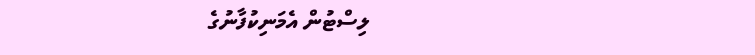ލިސްޓުން އެމަނިކުފާނުގެ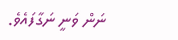ނަން ވަނީ ނަގާފައެވެ.